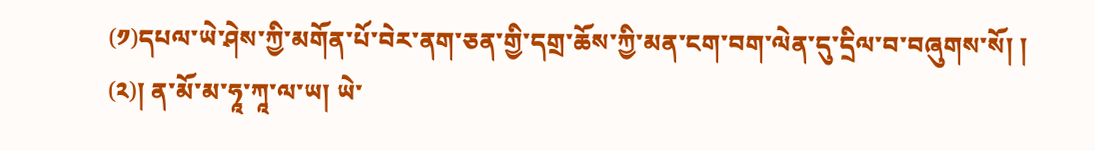(༡)དཔལ་ཡེ་ཤེས་ཀྱི་མགོན་པོ་བེར་ནག་ཅན་གྱི་དགྲ་ཆོས་ཀྱི་མན་ངག་བག་ལེན་དུ་དྲིལ་བ་བཞུགས་སོ། །
(༢)། ན་མོ་མ་ཧཱ་ཀཱ་ལ་ཡ། ཡེ་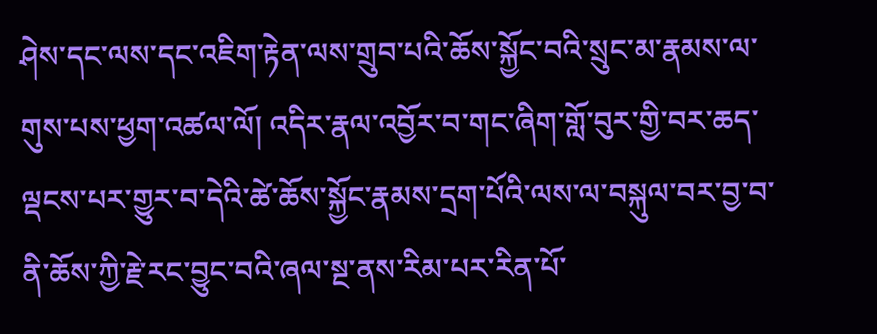ཤེས་དང་ལས་དང་འཇིག་རྟེན་ལས་གྲུབ་པའི་ཆོས་སྐྱོང་བའི་སྲུང་མ་རྣམས་ལ་གུས་པས་ཕྱག་འཚལ་ལོ། འདིར་རྣལ་འབྱོར་བ་གང་ཞིག་གློ་བུར་གྱི་བར་ཆད་ལྡངས་པར་གྱུར་བ་དེའི་ཚེ་ཆོས་སྐྱོང་རྣམས་དྲག་པོའི་ལས་ལ་བསྐུལ་བར་བྱ་བ་ནི་ཆོས་ཀྱི་རྗེ་རང་བྱུང་བའི་ཞལ་སྔ་ནས་རིམ་པར་རིན་པོ་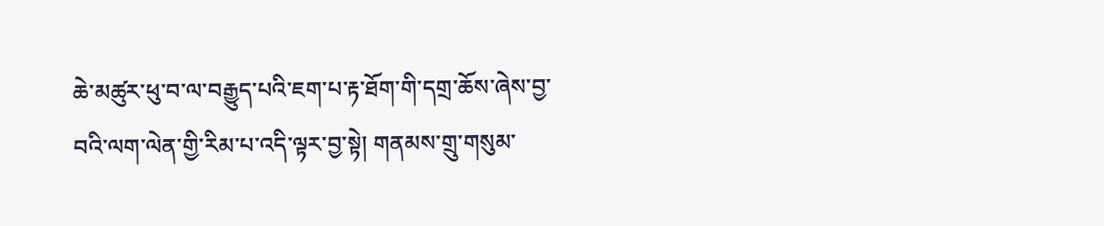ཆེ་མཚུར་ཕུ་བ་ལ་བརྒྱུད་པའི་ཇག་པ་རྟ་ཐོག་གི་དགྲ་ཆོས་ཞེས་བྱ་བའི་ལག་ལེན་གྱི་རིམ་པ་འདི་ལྟར་བྱ་སྟེ། གནམས་གྲུ་གསུམ་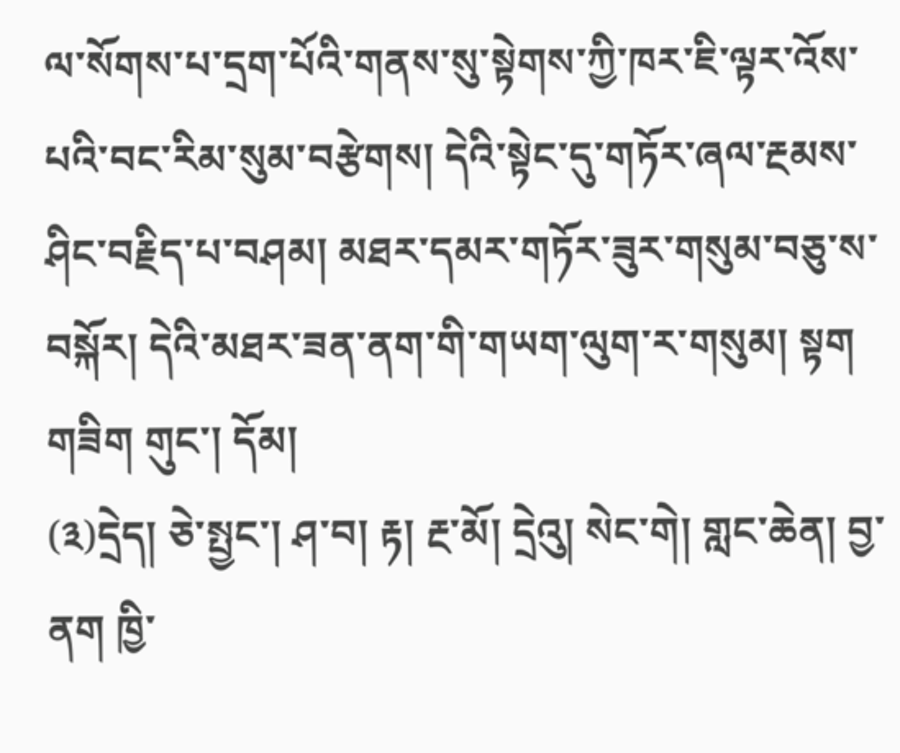ལ་སོགས་པ་དྲག་པོའི་གནས་སུ་སྟེགས་ཀྱི་ཁར་ཇི་ལྟར་འོས་པའི་བང་རིམ་སུམ་བརྩེགས། དེའི་སྟེང་དུ་གཏོར་ཞལ་རྔམས་ཤིང་བརྗིད་པ་བཤམ། མཐར་དམར་གཏོར་ཟུར་གསུམ་བཅུ་ས་བསྐོར། དེའི་མཐར་ཟན་ནག་གི་གཡག་ལུག་ར་གསུམ། སྟག གཟིག གུང་། དོམ།
(༣)དྲེད། ཅེ་སྤྱང་། ཤ་བ། རྟ། རྔ་མོ། དྲེའུ། སེང་གེ། གླང་ཆེན། བྱ་ནག ཁྱི་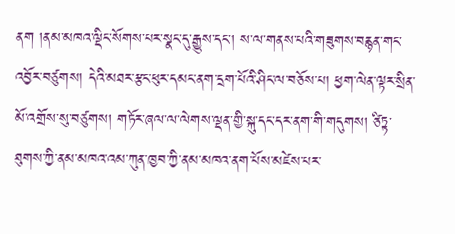ནག །ནམ་མཁའ་ལྡིང་སོགས་པར་སྣང་དུ་རྒྱུས་དང་། ས་ལ་གནས་པའི་གཟུགས་བརྙན་གང་འབྱོར་བཙུགས། དེའི་མཐར་རྩང་ཕུར་དམང་ནག་དྲག་པོའི་ཤིང་ལ་བཅོས་པ། ཕྱག་ལེན་ལྟར་སྲིན་མོ་འགྲོས་སུ་བཙུགས། གཏོར་ཞལ་ལ་ལེགས་ལྡན་གྱི་སྐུ་དང་དར་ནག་གི་གདུགས། ཙིཏྟ་ཐུགས་ཀྱི་ནམ་མཁའ་འམ་ཀུན་ཁྱབ་ཀྱི་ནམ་མཁའ་ནག་པོས་མཛེས་པར་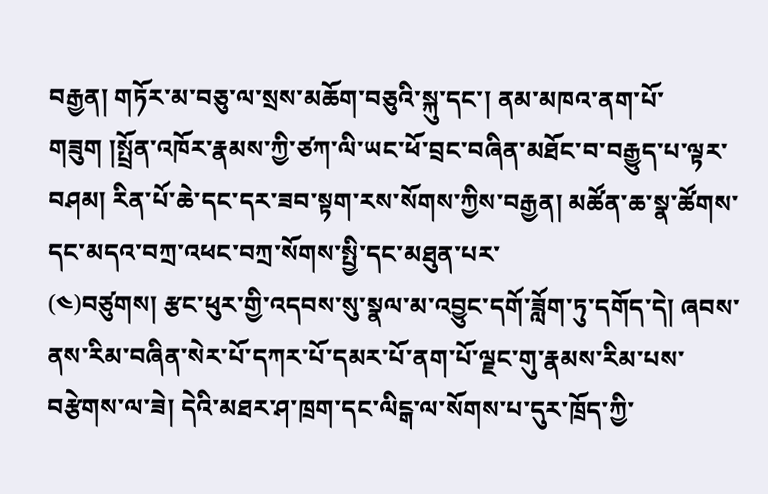བརྒྱན། གཏོར་མ་བཅུ་ལ་སྲས་མཆོག་བཅུའི་སྐུ་དང་། ནམ་མཁའ་ནག་པོ་གཟུག །སྤྲོན་འཁོར་རྣམས་ཀྱི་ཙཀ་ལི་ཡང་ཕོ་བྲང་བཞིན་མཐོང་བ་བརྒྱུད་པ་ལྟར་བཤམ། རིན་པོ་ཆེ་དང་དར་ཟབ་སྟག་རས་སོགས་ཀྱིས་བརྒྱན། མཚོན་ཆ་སྣ་ཚོགས་དང་མདའ་བཀྲ་འཕང་བཀྲ་སོགས་སྤྱི་དང་མཐུན་པར་
(༤)བཙུགས། རྩང་ཕུར་གྱི་འདབས་སུ་སྣལ་མ་འབྱུང་དགོ་ཟློག་ཏུ་དགོད་དེ། ཞབས་ནས་རིམ་བཞིན་སེར་པོ་དཀར་པོ་དམར་པོ་ནག་པོ་ལྗང་གུ་རྣམས་རིམ་པས་བརྩེགས་ལ་ཟེ། དེའི་མཐར་ཤ་ཁྲག་དང་ལིངྒ་ལ་སོགས་པ་དུར་ཁྲོད་ཀྱི་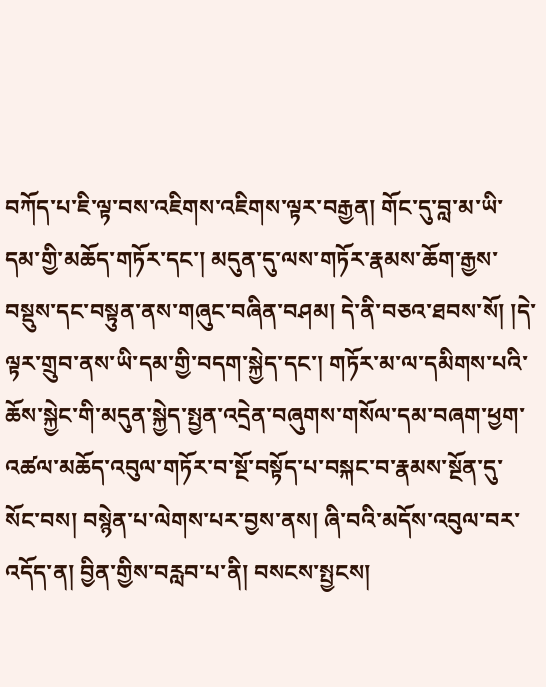བཀོད་པ་ཇི་ལྟ་བས་འཇིགས་འཇིགས་ལྟར་བརྒྱན། གོང་དུ་བླ་མ་ཡི་དམ་གྱི་མཆོད་གཏོར་དང་། མདུན་དུ་ལས་གཏོར་རྣམས་ཆོག་རྒྱས་བསྡུས་དང་བསྟུན་ནས་གཞུང་བཞིན་བཤམ། དེ་ནི་བཅའ་ཐབས་སོ། །དེ་ལྟར་གྲུབ་ནས་ཡི་དམ་གྱི་བདག་སྐྱེད་དང་། གཏོར་མ་ལ་དམིགས་པའི་ཆོས་སྐྱེང་གི་མདུན་སྐྱེད་སྤྱན་འདྲེན་བཞུགས་གསོལ་དམ་བཞག་ཕྱག་འཚལ་མཆོད་འབུལ་གཏོར་བ་སྔོ་བསྟོད་པ་བསྐང་བ་རྣམས་སྔོན་དུ་སོང་བས། བསྙེན་པ་ལེགས་པར་བྱས་ནས། ཞི་བའི་མདོས་འབུལ་བར་འདོད་ན། བྱིན་གྱིས་བརླབ་པ་ནི། བསངས་སྤྱངས།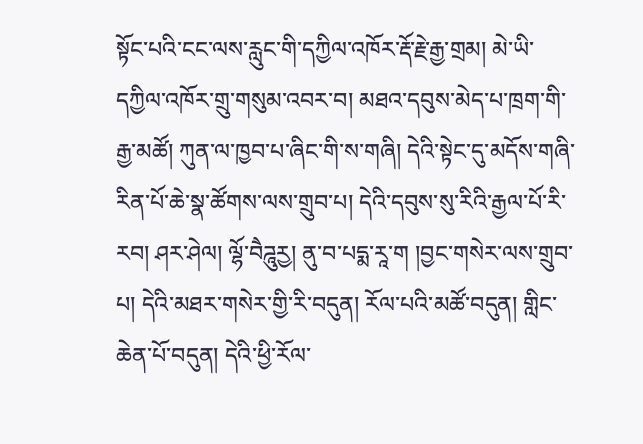སྟོང་པའི་ངང་ལས་རླུང་གི་དཀྱིལ་འཁོར་རྡོ་རྗེ་རྒྱ་གྲམ། མེ་ཡི་དཀྱིལ་འཁོར་གྲུ་གསུམ་འབར་བ། མཐའ་དབུས་མེད་པ་ཁྲག་གི་རྒྱ་མཚོ། ཀུན་ལ་ཁྱབ་པ་ཞིང་གི་ས་གཞི། དེའི་སྟེང་དུ་མདོས་གཞི་རིན་པོ་ཆེ་སྣ་ཚོགས་ལས་གྲུབ་པ། དེའི་དབུས་སུ་རིའི་རྒྱལ་པོ་རི་རབ། ཤར་ཤེལ། ལྷོ་བཻཌཱུརྱ། ནུ་བ་པདྨ་རཱ་ག །བྱང་གསེར་ལས་གྲུབ་པ། དེའི་མཐར་གསེར་གྱི་རི་བདུན། རོལ་པའི་མཚོ་བདུན། གླིང་ཆེན་པོ་བདུན། དེའི་ཕྱི་རོལ་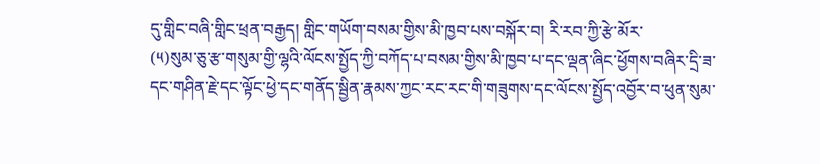དུ་གླིང་བཞི་གླིང་ཕྲན་བརྒྱད། གླིང་གཡོག་བསམ་གྱིས་མི་ཁྱབ་པས་བསྐོར་བ། རི་རབ་ཀྱི་རྩེ་མོར་
(༥)སུམ་ཅུ་རྩ་གསུམ་གྱི་ལྷའི་ལོངས་སྤྱོད་ཀྱི་བཀོད་པ་བསམ་གྱིས་མི་ཁྱབ་པ་དང་ལྡན་ཞིང་ཕྱོགས་བཞིར་དྲི་ཟ་དང་གཤིན་རྗེ་དང་ལྟོང་ཕྱེ་དང་གནོད་སྦྱིན་རྣམས་ཀྱང་རང་རང་གི་གཟུགས་དང་ལོངས་སྤྱོད་འབྱོར་བ་ཕུན་སུམ་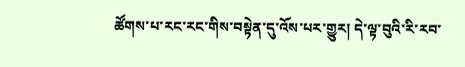ཚོགས་པ་རང་རང་གིས་བསྟེན་དུ་འོས་པར་གྱུར། དེ་ལྟ་བུའི་རི་རབ་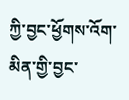ཀྱི་བྱང་ཕྱོགས་འོག་མིན་གྱི་བྱང་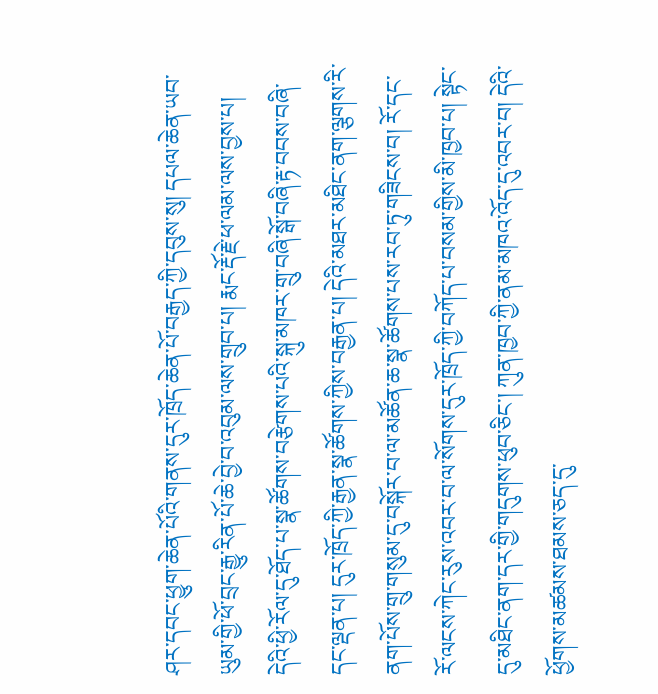ཤར་དབང་ཕྱུག་ཆེན་པོའི་གནས་དུར་ཁྲོད་ཆེན་པོ་བརྒྱད་ཀྱི་དབུས་སུ། དཔལ་ཆེན་ཡབ་ཡུམ་གྱི་ཕོ་བྲང་རྒྱུ་རིན་པོ་ཆེ་བྱེ་བ་འབུམ་ལས་གྲུབ་པ། རྨང་རྡོ་རྗེ་ཕ་ལམ་ལས་བྱས་པ། དེའི་ཕྱི་རོལ་དུ་ཐོད་པ་སྣ་ཚོགས་བརྩེགས་པའི་སྐུ་མཁར་གྲུ་བཞི་སྒོ་བཞི་རྟ་བབས་བཞི་དང་ལྡན་པ། དུར་ཁྲོད་ཀྱི་རྒྱན་སྣ་ཚོགས་ཀྱིས་བརྒྱན་པ། དེའི་མཐར་མཐིང་ནག་ལྕགས་རི་ནག་པོས་གྲུ་གསུམ་དུ་བསྐོར་བ་ལ་མཚོན་ཆ་སྣ་ཚོགས་པས་རབ་ཏུ་གཟིངས་བ། རོ་དང་རོ་ལངས་ཀེང་རུས་འབར་བ་ལ་སོགས་དུར་ཁྲོད་ཀྱི་བཀོད་པ་བསམ་གྱིས་མི་ཁྱབ་པ། སྟེང་དུ་མཐིང་ནག་དར་གྱི་གདུགས་ཕུབ་ཅིང་། ཀུན་ཁྱབ་ཀྱི་ནམ་མཁའ་འོད་དུ་འབར་བ། དེའི་ཕྱོགས་མཚམས་ཐམས་ཅད་དུ་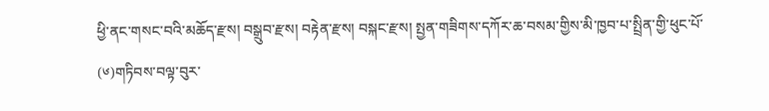ཕྱི་ནང་གསང་བའི་མཆོད་རྫས། བསྒྲུབ་རྫས། བརྟེན་རྫས། བསྐང་རྫས། སྤྱན་གཟིགས་དཀོར་ཆ་བསམ་གྱིས་མི་ཁྱབ་པ་སྤྲིན་གྱི་ཕུང་པོ་
(༦)གཏིབས་བལྟ་བུར་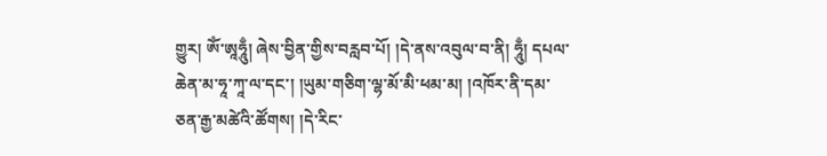གྱུར། ཨོཾ་ཨཱཧཱུྃ། ཞེས་བྱིན་གྱིས་བརླབ་པོ། །དེ་ནས་འབུལ་བ་ནི། ཧཱུྃ། དཔལ་ཆེན་མ་ཧཱ་ཀཱ་ལ་དང་། །ཡུམ་གཅིག་ལྷ་མོ་མི་ཕམ་མ། །འཁོར་ནི་དམ་ཅན་རྒྱ་མཚེའི་ཚོགས། །དེ་རིང་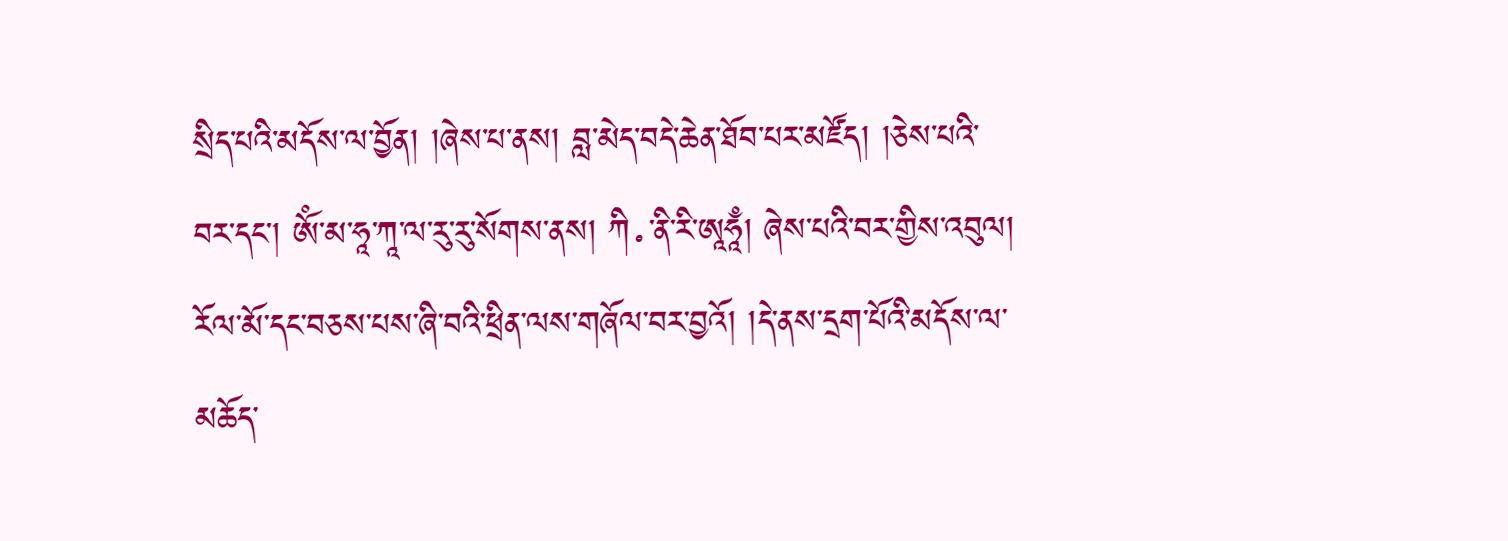སྲིད་པའི་མདོས་ལ་བྱོན། །ཞེས་པ་ནས། བླ་མེད་བདེ་ཆེན་ཐོབ་པར་མཛོད། །ཅེས་པའི་བར་དང་། ཨོཾ་མ་ཧཱ་ཀཱ་ལ་རུ་རུ་སོགས་ནས། ཀི༚་ནི་རི་ཨཱཧཱྃ། ཞེས་པའི་བར་གྱིས་འབུལ། རོལ་མོ་དང་བཅས་པས་ཞི་བའི་ཕྲིན་ལས་གཞོལ་བར་བྱའོ། །དེ་ནས་དྲག་པོའི་མདོས་ལ་མཆོད་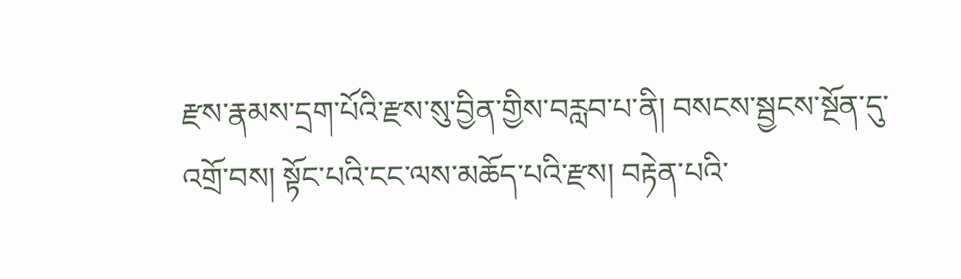རྫས་རྣམས་དྲག་པོའི་རྫས་སུ་བྱིན་གྱིས་བརླབ་པ་ནི། བསངས་སྦྱངས་སྔོན་དུ་འགྲོ་བས། སྟོང་པའི་ངང་ལས་མཆོད་པའི་རྫས། བརྟེན་པའི་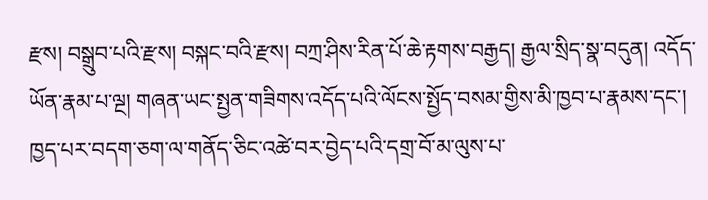རྫས། བསྒྲུབ་པའི་རྫས། བསྐང་བའི་རྫས། བཀྲ་ཤིས་རིན་པོ་ཆེ་རྟགས་བརྒྱད། རྒྱལ་སྲིད་སྣ་བདུན། འདོད་ཡོན་རྣམ་པ་ལྔ། གཞན་ཡང་སྤྱན་གཟིགས་འདོད་པའི་ལོངས་སྤྱོད་བསམ་གྱིས་མི་ཁྱབ་པ་རྣམས་དང་། ཁྱད་པར་བདག་ཅག་ལ་གནོད་ཅིང་འཚེ་བར་བྱེད་པའི་དགྲ་བོ་མ་ལུས་པ་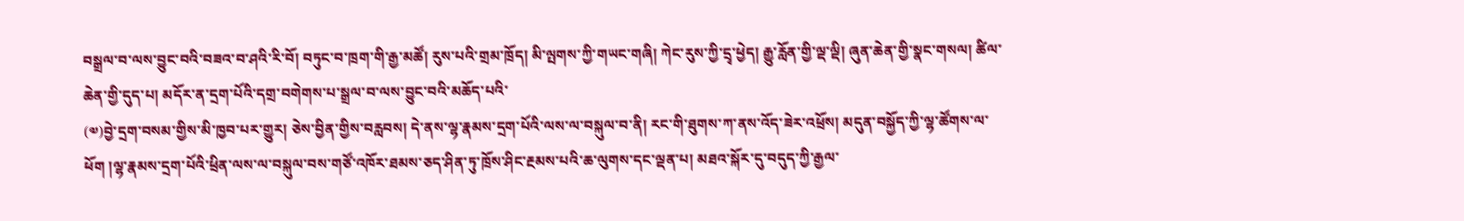བསྒྲལ་བ་ལས་བྱུང་བའི་བཟའ་བ་ཤའི་རི་བོ། བཏུང་བ་ཁྲག་གི་རྒྱ་མཚོ། རུས་པའི་གྲམ་ཁྲོད། མི་ལྤགས་ཀྱི་གཡང་གཞི། ཀེང་རུས་ཀྱི་དྲྭ་ཕྱེད། རྒྱུ་རློན་གྱི་ལྡ་ལྡི། ཞུན་ཆེན་གྱི་སྣང་གསལ། ཚིལ་ཆེན་གྱི་དུད་པ། མདོར་ན་དྲག་པོའི་དགྲ་བགེགས་པ་སྒྲལ་བ་ལས་བྱུང་བའི་མཆོད་པའི་
(༧)བྱེ་དྲག་བསམ་གྱིས་མི་ཁྱབ་པར་གྱུར། ཅེས་བྱིན་གྱིས་བརླབས། དེ་ནས་ལྷ་རྣམས་དྲག་པོའི་ལས་ལ་བསྐུལ་བ་ནི། རང་གི་ཐུགས་ཀ་ནས་འོད་ཟེར་འཕྲོས། མདུན་བསྐྱོད་ཀྱི་ལྷ་ཚོགས་ལ་ཕོག །ལྷ་རྣམས་དྲག་པོའི་ཕྲིན་ལས་ལ་བསྐུལ་བས་གཙོ་འཁོར་ཐམས་ཅད་ཤིན་ཏུ་ཁྲོས་ཤིང་རྔམས་པའི་ཆ་ལུགས་དང་ལྡན་པ། མཐའ་སྐོར་དུ་བདུད་ཀྱི་རྒྱལ་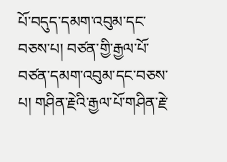པོ་བདུད་དམག་འབུམ་དང་བཅས་པ། བཙན་གྱི་རྒྱལ་པོ་བཙན་དམག་འབུམ་དང་བཅས་པ། གཤིན་རྗེའི་རྒྱལ་པོ་གཤིན་རྗེ་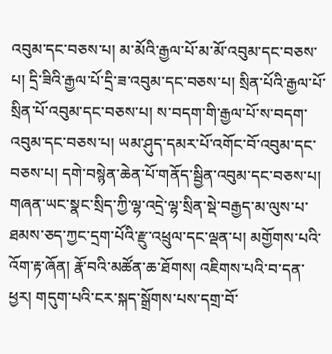འབུམ་དང་བཅས་པ། མ་མོའི་རྒྱལ་པོ་མ་མོ་འབུམ་དང་བཅས་པ། དྲི་ཟིའི་རྒྱལ་པོ་དྲི་ཟ་འབུམ་དང་བཅས་པ། སྲིན་པོའི་རྒྱལ་པོ་སྲིན་པོ་འབུམ་དང་བཅས་པ། ས་བདག་གི་རྒྱལ་པོ་ས་བདག་འབུམ་དང་བཅས་པ། ཡམ་ཤུད་དམར་པོ་འགོང་བོ་འབུམ་དང་བཅས་པ། དགེ་བསྙེན་ཆེན་པོ་གནོད་སྦྱིན་འབུམ་དང་བཅས་པ། གཞན་ཡང་སྣང་སྲིད་ཀྱི་ལྷ་འདྲེ་ལྷ་སྲིན་སྡེ་བརྒྱད་མ་ལུས་པ་ཐམས་ཅད་ཀྱང་དྲག་པོའི་རྫུ་འཕྲུལ་དང་ལྡན་པ། མགྱོགས་པའི་འོག་རྟ་ཞོན། རྣོ་བའི་མཚོན་ཆ་ཐོགས། འཇིགས་པའི་བ་དན་ཕྱར། གདུག་པའི་ངར་སྐད་སྒྲོགས་པས་དགྲ་བོ་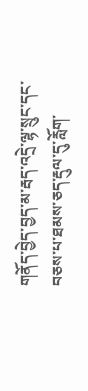གནོད་བྱེད་བྱད་མ་རྦད་འདྲེ་ལྷ་སྲུང་དང་བཅས་པ་ཐམས་ཅད་རྡུལ་དུ་རློག་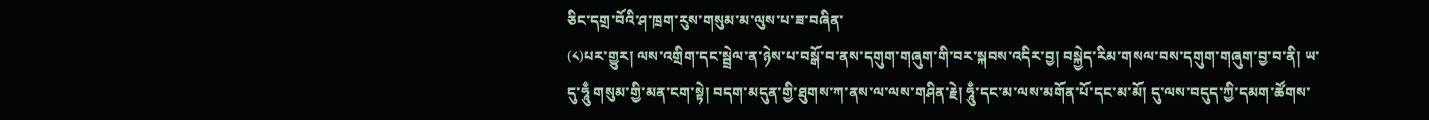ཅིང་དགྲ་བོའི་ཤ་ཁྲག་རུས་གསུམ་མ་ལུས་པ་ཟ་བཞིན་
(༨)པར་གྱུར། ལས་འགྲིག་དང་སྦྲེལ་ན་ཉེས་པ་བསྒོ་བ་ནས་དགུག་གཞུག་གི་བར་སྐབས་འདིར་བྱ། བསྐྱེད་རིམ་གསལ་བས་དགུག་གཞུག་བྱ་བ་ནི། ཡ་དུ་ཧཱུྃ གསུམ་གྱི་མན་ངག་སྟེ། བདག་མདུན་གྱི་ཐུགས་ཀ་ནས་ལ་ལས་གཤིན་རྗེ། ཧཱུྃ་དང་མ་ལས་མགོན་པོ་དང་མ་མོ། དུ་ལས་བདུད་ཀྱི་དམག་ཚོགས་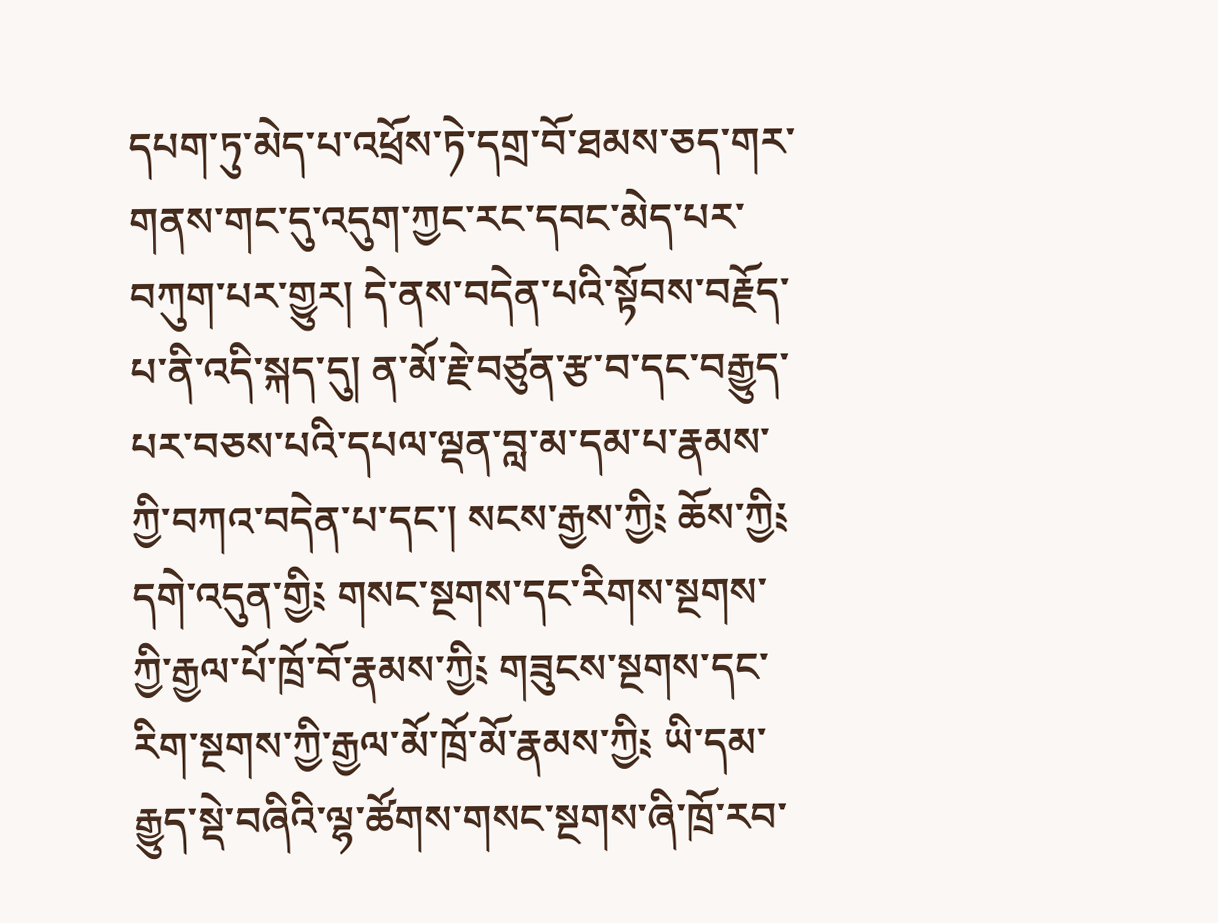དཔག་ཏུ་མེད་པ་འཕྲོས་ཏེ་དགྲ་བོ་ཐམས་ཅད་གར་གནས་གང་དུ་འདུག་ཀྱང་རང་དབང་མེད་པར་བཀུག་པར་གྱུར། དེ་ནས་བདེན་པའི་སྟོབས་བརྗོད་པ་ནི་འདི་སྐད་དུ། ན་མོ་རྗེ་བཙུན་རྩ་བ་དང་བརྒྱུད་པར་བཅས་པའི་དཔལ་ལྡན་བླ་མ་དམ་པ་རྣམས་ཀྱི་བཀའ་བདེན་པ་དང་། སངས་རྒྱས་ཀྱི༴ ཆོས་ཀྱི༴ དགེ་འདུན་གྱི༴ གསང་སྔགས་དང་རིགས་སྔགས་ཀྱི་རྒྱལ་པོ་ཁྲོ་བོ་རྣམས་ཀྱི༴ གཟུངས་སྔགས་དང་རིག་སྔགས་ཀྱི་རྒྱལ་མོ་ཁྲོ་མོ་རྣམས་ཀྱི༴ ཡི་དམ་རྒྱུད་སྡེ་བཞིའི་ལྷ་ཚོགས་གསང་སྔགས་ཞི་ཁྲོ་རབ་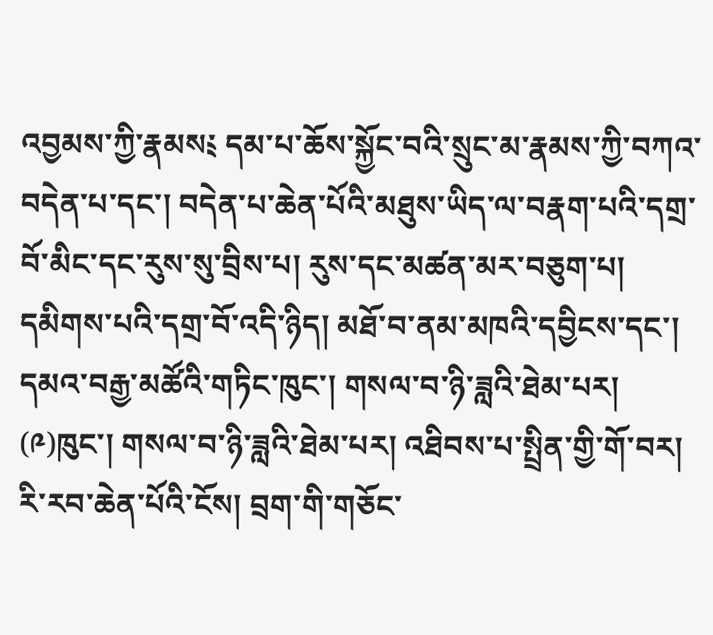འབྱམས་ཀྱི་རྣམས༴ དམ་པ་ཆོས་སྐྱོང་བའི་སྲུང་མ་རྣམས་ཀྱི་བཀའ་བདེན་པ་དང་། བདེན་པ་ཆེན་པོའི་མཐུས་ཡིད་ལ་བརྣག་པའི་དགྲ་བོ་མིང་དང་རུས་སུ་བྲིས་པ། རུས་དང་མཚན་མར་བཅུག་པ། དམིགས་པའི་དགྲ་བོ་འདི་ཉིད། མཐོ་བ་ནམ་མཁའི་དབྱིངས་དང་། དམའ་བརྒྱ་མཚོའི་གཏིང་ཁུང་། གསལ་བ་ཉི་ཟླའི་ཐེམ་པར།
(༩)ཁུང་། གསལ་བ་ཉི་ཟླའི་ཐེམ་པར། འཐིབས་པ་སྤྲིན་གྱི་གོ་བར། རི་རབ་ཆེན་པོའི་ངོས། བྲག་གི་གཅོང་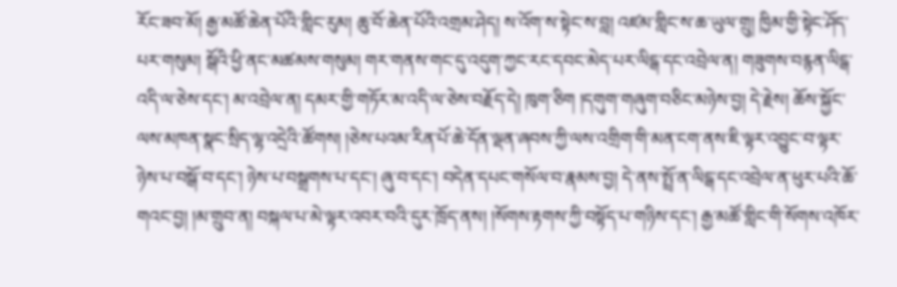རོང་ཟབ་མོ། རྒྱ་མཚོ་ཆེན་པོའི་གླིང་རུམ། ཆུ་བོ་ཆེན་པོའི་འགྲམ་ཤེད། ས་འོག་ས་སྟེང་ས་བླ། འཛམ་གླིང་ས་ཆ་ཡུལ་གྲུ། ཁྱིམ་གྱི་སྟེང་ཤོད་པར་གསུམ། སྒོའི་ཕྱི་ནང་མཚམས་གསུམ། གར་གནས་གང་དུ་འདུག་ཀྱང་རང་དབང་མེད་པར་ལིངྒ་དང་འབྲེལ་ན། གཟུགས་བརྙན་ལིངྒ་འདི་ལ་ཅེས་དང་། མ་འབྲེལ་ན། དམར་གྱི་གཏོར་མ་འདི་ལ་ཅེས་བརྗོད་དེ། ཁུག་ཅིག །དགུག་གཞུག་བཅིང་མཉེས་བྱ། དེ་རྗེས། ཆོས་སྐྱོང་ལས་མཁན་སྣང་སྲིད་ལྷ་འདྲེའི་ཚོགས། །ཅེས་པའམ་རིན་པོ་ཆེ་དོན་ལྡན་ཞབས་ཀྱི་ལས་འགྲིག་གི་མན་ངག་ནས་ཇི་ལྟར་འབྱུང་བ་ལྟར་ཉེས་པ་བསྒོ་བ་དང་། ཉེས་པ་བསྒྲགས་པ་དང་། ཞུ་བ་དང་། བདེན་དཔང་གསོལ་བ་རྣམས་བྱ། དེ་ནས་སྤྲོ་ན་ལིངྒ་དང་འབྲེལ་ན་ཕུར་པའི་ཆོ་གའང་བྱ། །མ་གྲུབ་ན། བསྐལ་པ་མེ་ལྟར་འབར་བའི་དུར་ཁྲོད་ནས། །སོགས་རྟགས་ཀྱི་བསྟོད་པ་གཉིས་དང་། རྒྱ་མཚོ་གླིང་གི་སོགས་འཁོར་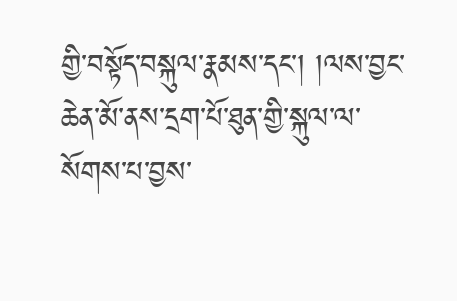གྱི་བསྟོད་བསྐུལ་རྣམས་དང་། །ལས་བྱང་ཆེན་མོ་ནས་དྲག་པོ་ཐུན་གྱི་སྐུལ་ལ་སོགས་པ་བྱས་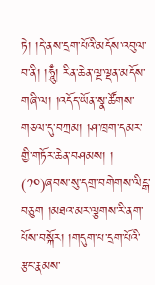ཏེ། །དེ་ནས་དྲག་པོའི་མདོས་འབུལ་བ་ནི། །ཧཱུྃ། རིན་ཆེན་ལྔ་ལྡན་མདོས་གཞི་ལ། །འདོད་ཡོན་སྣ་ཚོགས་གཅལ་དུ་བཀྲམ། །ཤ་ཁྲག་དམར་གྱི་གཏོར་ཆེན་བཤམས། །
(༡༠)ཞབས་སུ་དགྲ་བགེགས་ལིངྒ་བཅུག །མཐའ་མར་ལྕགས་རི་ནག་པོས་བསྐོར། །གདུག་པ་དྲག་པོའི་རྩང་རྣམས་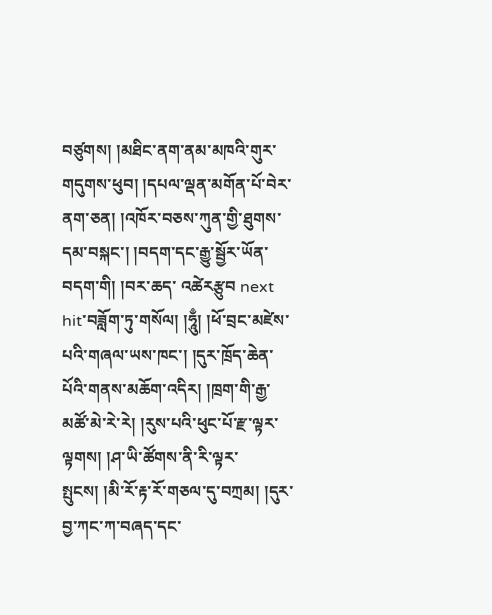བཙུགས། །མཐིང་ནག་ནམ་མཁའི་གུར་གདུགས་ཕུབ། །དཔལ་ལྡན་མགོན་པོ་བེར་ནག་ཅན། །འཁོར་བཅས་ཀུན་གྱི་ཐུགས་དམ་བསྐང་། །བདག་དང་རྒྱུ་སྦྱོར་ཡོན་བདག་གི། །བར་ཆད་ འཚེརརྩུབ next hit་བཟློག་ཏུ་གསོལ། །ཧཱུྃ། །ཕོ་བྲང་མཛེས་པའི་གཞལ་ཡས་ཁང་། །དུར་ཁྲོད་ཆེན་པོའི་གནས་མཆོག་འདིར། །ཁྲག་གི་རྒྱ་མཚོ་མེ་རེ་རེ། །རུས་པའི་ཕུང་པོ་རྫ་ལྟར་ལྟགས། །ཤ་ཡི་ཚོགས་ནི་རི་ལྟར་སྤུངས། །མི་རོ་རྟ་རོ་གཅལ་དུ་བཀྲམ། །དུར་བྱ་ཀང་ཀ་བཞད་དང་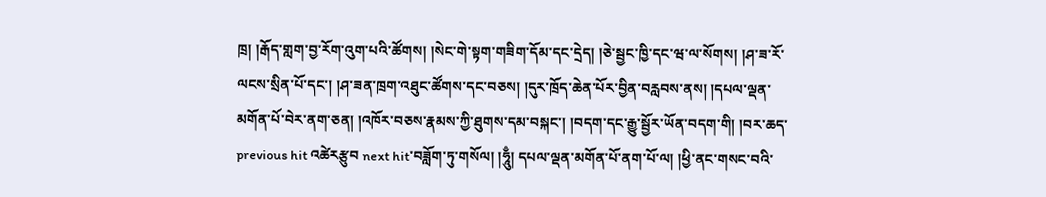ཁྲ། །རྒོད་གླག་བྱ་རོག་འུག་པའི་ཚོགས། །སེང་གེ་སྟག་གཟིག་དོམ་དང་དྲེད། །ཅེ་སྦྱང་ཁྱི་དང་ཝ་ལ་སོགས། །ཤ་ཟ་རོ་ལངས་སྲིན་པོ་དང་། །ཤ་ཟན་ཁྲག་འཐུང་ཚོགས་དང་བཅས། །དུར་ཁྲོད་ཆེན་པོར་བྱིན་བརླབས་ནས། །དཔལ་ལྡན་མགོན་པོ་བེར་ནག་ཅན། །འཁོར་བཅས་རྣམས་ཀྱི་ཐུགས་དམ་བསྐང་། །བདག་དང་རྒྱུ་སྦྱོར་ཡོན་བདག་གི། །བར་ཆད་previous hit འཚེརརྩུབ next hit་བཟློག་ཏུ་གསོལ། །ཧཱུྃ། དཔལ་ལྡན་མགོན་པོ་ནག་པོ་ལ། །ཕྱི་ནང་གསང་བའི་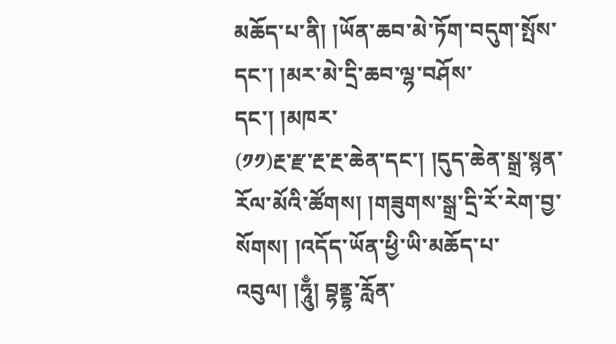མཆོད་པ་ནི། །ཡོན་ཆབ་མེ་ཏོག་བདུག་སྤོས་དང་། །མར་མེ་དྲི་ཆབ་ལྷ་བཤོས་དང་། །མཁར་
(༡༡)རྔ་རྫ་རྔ་རྔ་ཆེན་དང་། །དུད་ཆེན་སྒྲ་སྙན་རོལ་མོའི་ཚོགས། །གཟུགས་སྒྲ་དྲི་རོ་རེག་བྱ་སོགས། །འདོད་ཡོན་ཕྱི་ཡི་མཆོད་པ་འབུལ། །ཧཱུྃ། བྷནྡྷ་རློན་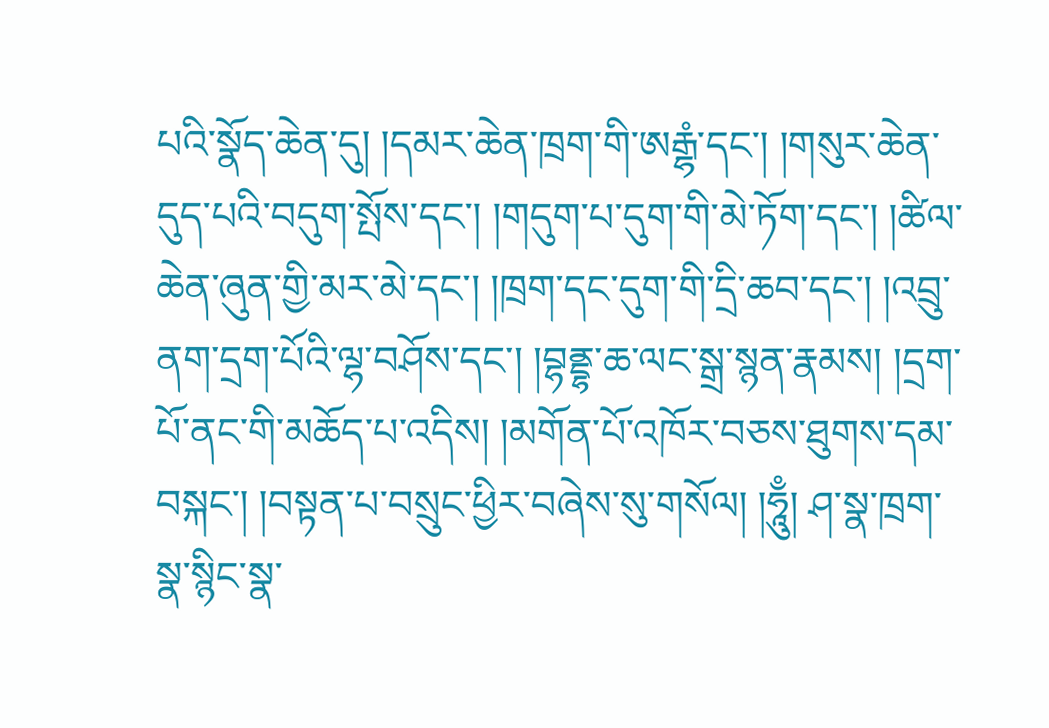པའི་སྣོད་ཆེན་དུ། །དམར་ཆེན་ཁྲག་གི་ཨརྒྷཾ་དང་། །གསུར་ཆེན་དུད་པའི་བདུག་སྤོས་དང་། །གདུག་པ་དུག་གི་མེ་ཏོག་དང་། །ཚིལ་ཆེན་ཞུན་གྱི་མར་མེ་དང་། །ཁྲག་དང་དུག་གི་དྲི་ཆབ་དང་། །འབྲུ་ནག་དྲག་པོའི་ལྷ་བཤོས་དང་། །བྷནྡྷ་ཆ་ལང་སྒྲ་སྙན་རྣམས། །དྲག་པོ་ནང་གི་མཆོད་པ་འདིས། །མགོན་པོ་འཁོར་བཅས་ཐུགས་དམ་བསྐང་། །བསྟན་པ་བསྲུང་ཕྱིར་བཞེས་སུ་གསོལ། །ཧཱུྃ། ཤ་སྣ་ཁྲག་སྣ་སྙིང་སྣ་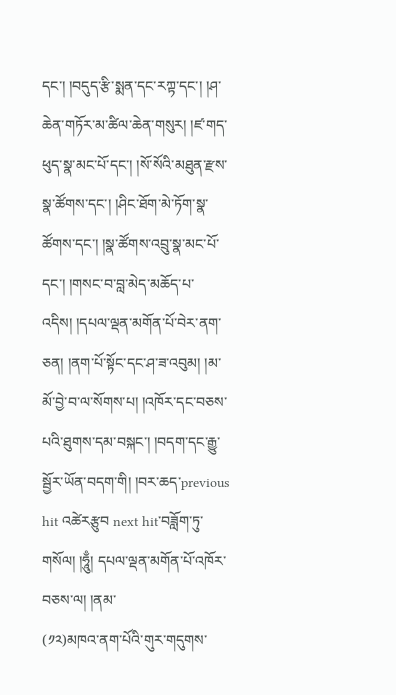དང་། །བདུད་རྩི་སྨན་དང་རཀྟ་དང་། །ཤ་ཆེན་གཏོར་མ་ཚིལ་ཆེན་གསུར། །ཛ་གད་ཕུད་སྣ་མང་པོ་དང་། །སོ་སོའི་མཐུན་རྫས་སྣ་ཚོགས་དང་། །ཤིང་ཐོག་མེ་ཏོག་སྣ་ཚོགས་དང་། །སྣ་ཚོགས་འབྲུ་སྣ་མང་པོ་དང་། །གསང་བ་བླ་མེད་མཆོད་པ་འདིས། །དཔལ་ལྡན་མགོན་པོ་བེར་ནག་ཅན། །ནག་པོ་སྟོང་དང་ཤ་ཟ་འབུམ། །མ་མོ་བྱེ་བ་ལ་སོགས་པ། །འཁོར་དང་བཅས་པའི་ཐུགས་དམ་བསྐང་། །བདག་དང་རྒྱུ་སྦྱོར་ཡོན་བདག་གི། །བར་ཆད་previous hit འཚེརརྩུབ next hit་བཟློག་ཏུ་གསོལ། །ཧཱུྃ། དཔལ་ལྡན་མགོན་པོ་འཁོར་བཅས་ལ། །ནམ་
(༡༢)མཁའ་ནག་པོའི་གུར་གདུགས་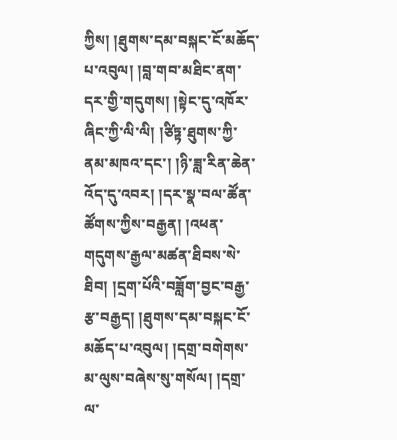ཀྱིས། །ཐུགས་དམ་བསྐང་ངོ་མཆོད་པ་འབུལ། །བླ་གབ་མཐིང་ནག་དར་གྱི་གདུགས། །སྟེང་དུ་འཁོར་ཞིང་ཀྱི་ལི་ལི། །ཙིཏྟ་ཐུགས་ཀྱི་ནམ་མཁའ་དང་། །ཉི་ཟླ་རིན་ཆེན་འོད་དུ་འབར། །དར་སྣ་བལ་ཚོན་ཚོགས་ཀྱིས་བརྒྱན། །འཕན་གདུགས་རྒྱལ་མཚན་ཐིབས་སེ་ཐིབ། །དྲག་པོའི་བཟློག་བྱང་བརྒྱ་རྩ་བརྒྱད། །ཐུགས་དམ་བསྐང་ངོ་མཆོད་པ་འབུལ། །དགྲ་བགེགས་མ་ལུས་བཞེས་སུ་གསོལ། །དགྲ་ལ་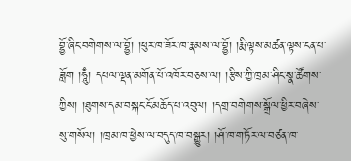བྷྱོ་ཞིང་བགེགས་ལ་བྷྱོ། །ཕུར་ཁ་ཟོར་ཁ་རྣམས་ལ་བྷྱོ། །རྨི་ལྟས་མཚན་ལྟས་ངན་པ་ཟློག །ཧཱུྃ། དཔལ་ལྡན་མགོན་པོ་འཁོར་བཅས་ལ། །རྩིས་ཀྱི་ཁྲམ་ཤིང་སྣ་ཚོགས་ཀྱིས། །ཐུགས་དམ་བསྐང་ངོ་མཆོད་པ་འབུལ། །དགྲ་བགེགས་སྒྲོལ་ཕྱིར་བཞེས་སུ་གསོལ། །ཁྲམ་ཁ་ཕྱེས་ལ་བདུད་ཁ་བསྒྱུར། །ཤོ་ཁ་གཏོར་ལ་བཙན་ཁ་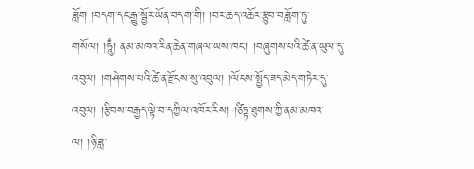ཟློག །བདག་དང་རྒྱུ་སྦྱོར་ཡོན་བདག་གི། །བར་ཆད་འཆོར་རྩུབ་བཟློག་ཏུ་གསོལ། །ཧཱུྃ། ནམ་མཁའ་རིན་ཆེན་གཞལ་ཡས་ཁང་། །བཞུགས་པའི་ཚེ་ན་ཡུལ་དུ་འབུལ། །གཤེགས་པའི་ཚེ་ན་རྫོངས་སུ་འབུལ། །ལོངས་སྤྱོད་ཟད་མེད་གཏེར་དུ་འབུལ། །རྩིབས་བརྒྱད་ལྟེ་བ་དཀྱིལ་འཁོར་རིས། །ཙིཏྟ་ཐུགས་ཀྱི་ནམ་མཁའ་ལ། །ཉི་ཟླ་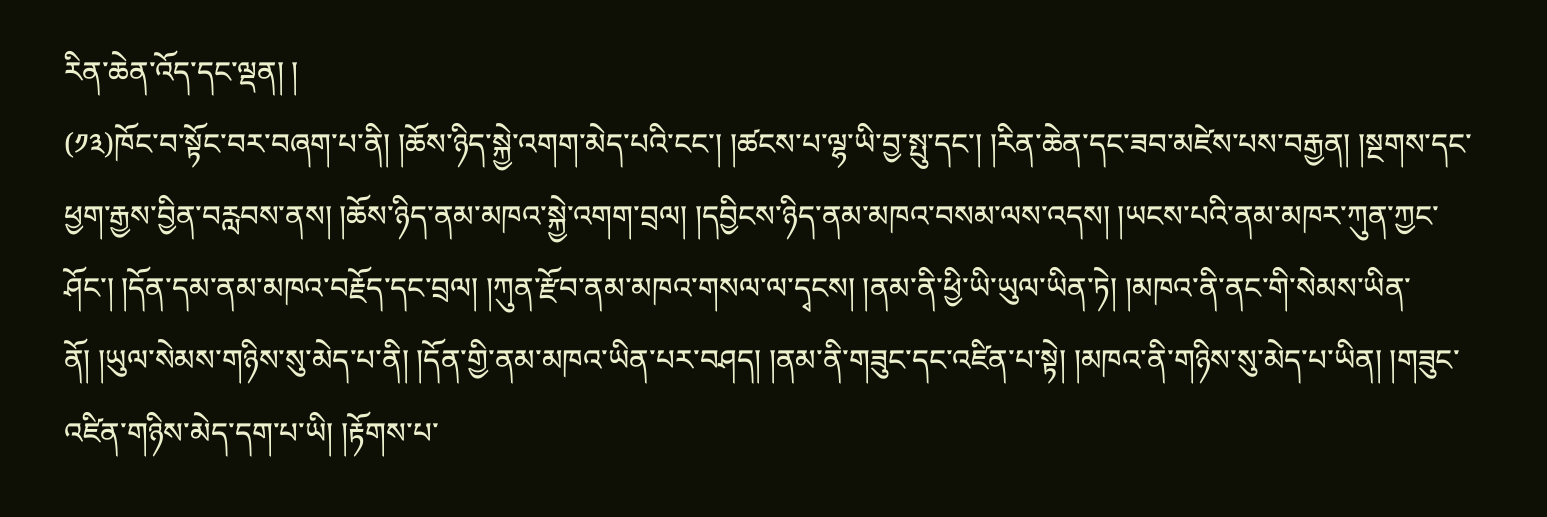རིན་ཆེན་འོད་དང་ལྡན། །
(༡༣)ཁོང་བ་སྟོང་བར་བཞག་པ་ནི། །ཆོས་ཉིད་སྐྱེ་འགག་མེད་པའི་ངང་། །ཚངས་པ་ལྷ་ཡི་བྱ་སྤུ་དང་། །རིན་ཆེན་དང་ཟབ་མཛེས་པས་བརྒྱན། །སྔགས་དང་ཕྱག་རྒྱས་བྱིན་བརླབས་ནས། །ཆོས་ཉིད་ནམ་མཁའ་སྐྱེ་འགག་བྲལ། །དབྱིངས་ཉིད་ནམ་མཁའ་བསམ་ལས་འདས། །ཡངས་པའི་ནམ་མཁར་ཀུན་ཀྱང་ཤོང་། །དོན་དམ་ནམ་མཁའ་བརྗོད་དང་བྲལ། །ཀུན་རྫོབ་ནམ་མཁའ་གསལ་ལ་དྭངས། །ནམ་ནི་ཕྱི་ཡི་ཡུལ་ཡིན་ཏེ། །མཁའ་ནི་ནང་གི་སེམས་ཡིན་ནོ། །ཡུལ་སེམས་གཉིས་སུ་མེད་པ་ནི། །དོན་གྱི་ནམ་མཁའ་ཡིན་པར་བཤད། །ནམ་ནི་གཟུང་དང་འཛིན་པ་སྟེ། །མཁའ་ནི་གཉིས་སུ་མེད་པ་ཡིན། །གཟུང་འཛིན་གཉིས་མེད་དག་པ་ཡི། །རྟོགས་པ་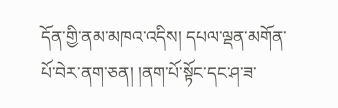དོན་གྱི་ནམ་མཁའ་འདིས། དཔལ་ལྡན་མགོན་པོ་བེར་ནག་ཅན། །ནག་པོ་སྟོང་དང་ཤ་ཟ་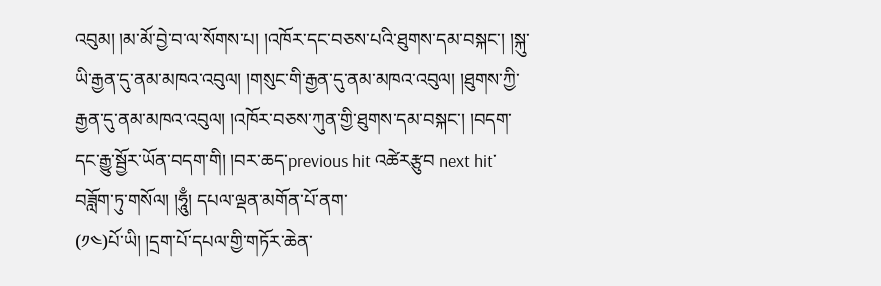འབུམ། །མ་མོ་བྱེ་བ་ལ་སོགས་པ། །འཁོར་དང་བཅས་པའི་ཐུགས་དམ་བསྐང་། །སྐུ་ཡི་རྒྱན་དུ་ནམ་མཁའ་འབུལ། །གསུང་གི་རྒྱན་དུ་ནམ་མཁའ་འབུལ། །ཐུགས་ཀྱི་རྒྱན་དུ་ནམ་མཁའ་འབུལ། །འཁོར་བཅས་ཀུན་གྱི་ཐུགས་དམ་བསྐང་། །བདག་དང་རྒྱུ་སྦྱོར་ཡོན་བདག་གི། །བར་ཆད་previous hit འཚེརརྩུབ next hit་བཟློག་ཏུ་གསོལ། །ཧཱུྃ། དཔལ་ལྡན་མགོན་པོ་ནག་
(༡༤)པོ་ཡི། །དྲག་པོ་དཔལ་གྱི་གཏོར་ཆེན་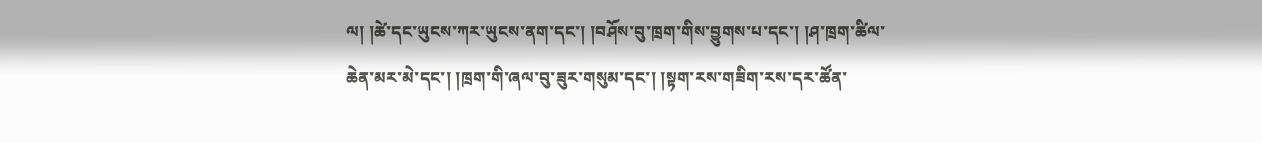ལ། །ཚེ་དང་ཡུངས་ཀར་ཡུངས་ནག་དང་། །བཤོས་བུ་ཁྲག་གིས་བྱུགས་པ་དང་། །ཤ་ཁྲག་ཚིལ་ཆེན་མར་མེ་དང་། །ཁྲག་གི་ཞལ་བུ་ཟུར་གསུམ་དང་། །སྟག་རས་གཟིག་རས་དར་ཚོན་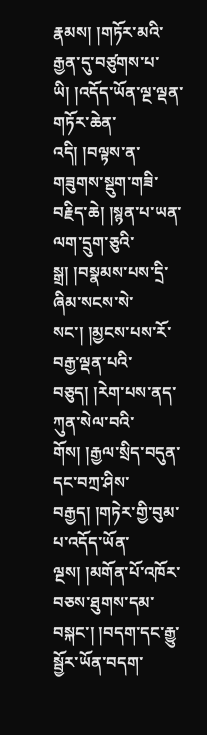རྣམས། །གཏོར་མའི་རྒྱན་དུ་བཙུགས་པ་ཡི། །འདོད་ཡོན་ལྔ་ལྡན་གཏོར་ཆེན་འདི། །བལྟས་ན་གཟུགས་སྡུག་གཟི་བརྗིད་ཆེ། །སྙན་པ་ཡན་ལག་དྲུག་ཅུའི་སྒྲ། །བསྣམས་པས་དྲི་ཞིམ་སངས་སེ་སང་། །མྱངས་པས་རོ་བརྒྱ་ལྡན་པའི་བཅུད། །རེག་པས་ནད་ཀུན་སེལ་བའི་གོས། །རྒྱལ་སྲིད་བདུན་དང་བཀྲ་ཤིས་བརྒྱད། །གཏེར་གྱི་བུམ་པ་འདོད་ཡོན་ལྔས། །མགོན་པོ་འཁོར་བཅས་ཐུགས་དམ་བསྐང་། །བདག་དང་རྒྱུ་སྦྱོར་ཡོན་བདག་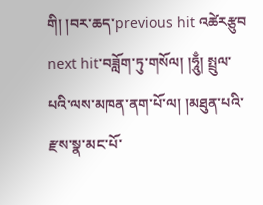གི། །བར་ཆད་previous hit འཚེརརྩུབ next hit་བཟློག་ཏུ་གསོལ། །ཧཱུྃ། སྤྲུལ་པའི་ལས་མཁན་ནག་པོ་ལ། །མཐུན་པའི་རྫས་སྣ་མང་པོ་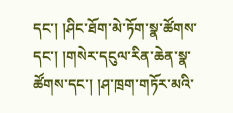དང་། །ཤིང་ཐོག་མེ་ཏོག་སྣ་ཚོགས་དང་། །གསེར་དངུལ་རིན་ཆེན་སྣ་ཚོགས་དང་། །ཤ་ཁྲག་གཏོར་མའི་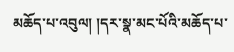མཆོད་པ་འབུལ། །དར་སྣ་མང་པོའི་མཆོད་པ་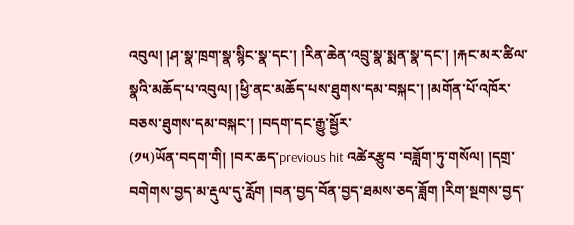འབུལ། །ཤ་སྣ་ཁྲག་སྣ་སྙིང་སྣ་དང་། །རིན་ཆེན་འབྲུ་སྣ་སྨན་སྣ་དང་། །རྐང་མར་ཚིལ་སྣའི་མཆོད་པ་འབུལ། །ཕྱི་ནང་མཆོད་པས་ཐུགས་དམ་བསྐང་། །མགོན་པོ་འཁོར་བཅས་ཐུགས་དམ་བསྐང་། །བདག་དང་རྒྱུ་སྦྱོར་
(༡༥)ཡོན་བདག་གི། །བར་ཆད་previous hit འཚེརརྩུབ ་བཟློག་ཏུ་གསོལ། །དགྲ་བགེགས་བྱད་མ་རྡུལ་དུ་རློག །བན་བྱད་བོན་བྱད་ཐམས་ཅད་ཟློག །རིག་སྔགས་བྱད་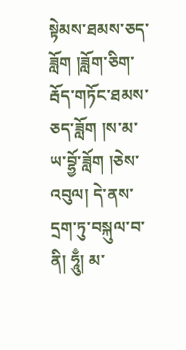སྟེམས་ཐམས་ཅད་ཟློག །ཟློག་ཅིག་རྦོད་གཏོང་ཐམས་ཅད་ཟློག །ས་མ་ཡ་བྷྱོ་ཟློག །ཅེས་འབུལ། དེ་ནས་དྲག་ཏུ་བསྐུལ་བ་ནི། ཧཱུྃ། མ་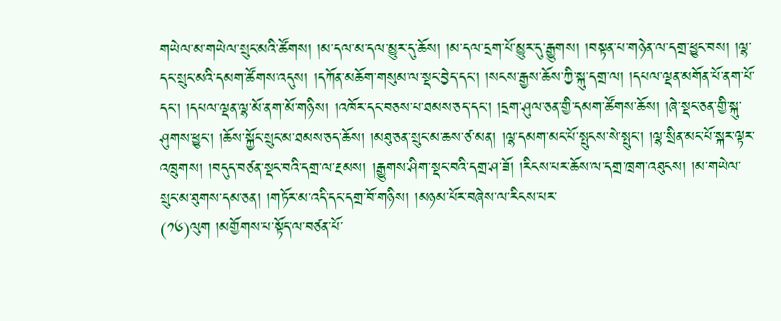གཡེལ་མ་གཡེལ་སྲུང་མའི་ཚོགས། །མ་དལ་མ་དལ་མྱུར་དུ་ཆོས། །མ་དལ་དྲག་པོ་མྱུར་དུ་རྒྱུགས། །བསྟན་པ་གཉེན་ལ་དགྲ་ཕྱུང་བས། །ལྷ་དང་སྲུང་མའི་དམག་ཚོགས་འདུས། །དཀོན་མཆོག་གསུམ་ལ་སྡང་བྱེད་དང་། །སངས་རྒྱས་ཆོས་ཀྱི་སྐུ་དགྲ་ལ། །དཔལ་ལྡན་མགོན་པོ་ནག་པོ་དང་། །དཔལ་ལྡན་ལྷ་མོ་ནག་མོ་གཉིས། །འཁོར་དང་བཅས་པ་ཐམས་ཅད་དང་། །དྲག་ཤུལ་ཅན་གྱི་དམག་ཚོགས་ཆོས། །ཞེ་སྡང་ཅན་གྱི་སྐུ་ཤུགས་ཕྱུང་། །ཆོས་སྐྱོང་སྲུང་མ་ཐམས་ཅད་ཆོས། །མཐུ་ཅན་སྲུང་མ་ཆས་ཙ་མན། །ལྷ་དམག་མང་པོ་སྤུངས་སེ་སྤུང་། །ལྷ་སྲིན་མང་པོ་སྐར་ལྟར་འཁྲུགས། །བདུད་བཙན་སྡང་བའི་དགྲ་ལ་རྔམས། །རྒྱུགས་ཤིག་སྡང་བའི་དགྲ་ཤ་ཟོ། །རིངས་པར་ཆོས་ལ་དགྲ་ཁྲག་འཐུངས། །མ་གཡེལ་སྲུང་མ་ཐུགས་དམ་ཅན། །གཏོར་མ་འདི་དང་དགྲ་བོ་གཉིས། །མཉམ་པོར་བཞེས་ལ་རིངས་པར་
(༡༦)ལུག །མགྱོགས་པ་སྟོད་ལ་བཙན་པོ་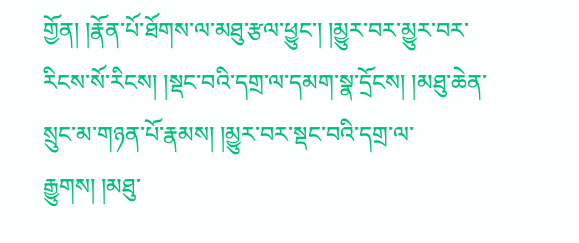གྱོན། །རྣོན་པོ་ཐོགས་ལ་མཐུ་རྩལ་ཕྱུང་། །མྱུར་བར་མྱུར་བར་རིངས་སོ་རིངས། །སྡང་བའི་དགྲ་ལ་དམག་སྣ་དྲོངས། །མཐུ་ཆེན་སྲུང་མ་གཉན་པོ་རྣམས། །མྱུར་བར་སྡང་བའི་དགྲ་ལ་རྒྱུགས། །མཐུ་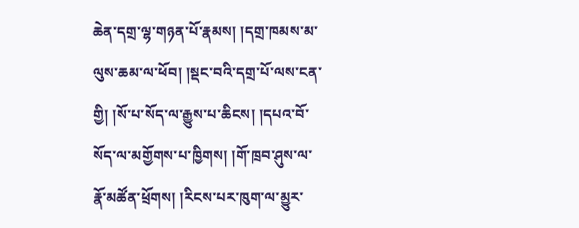ཆེན་དགྲ་ལྷ་གཉན་པོ་རྣམས། །དགྲ་ཁམས་མ་ལུས་ཆམ་ལ་ཕོབ། །སྡང་བའི་དགྲ་པོ་ལས་ངན་གྱི། །སོ་པ་སོད་ལ་རྒྱུས་པ་ཆིངས། །དཔའ་བོ་སོད་ལ་མགྱོགས་པ་ཁྱིགས། །གོ་ཁྲབ་ཤུས་ལ་རྣོ་མཚོན་ཕྲོགས། །རིངས་པར་ཁུག་ལ་མྱུར་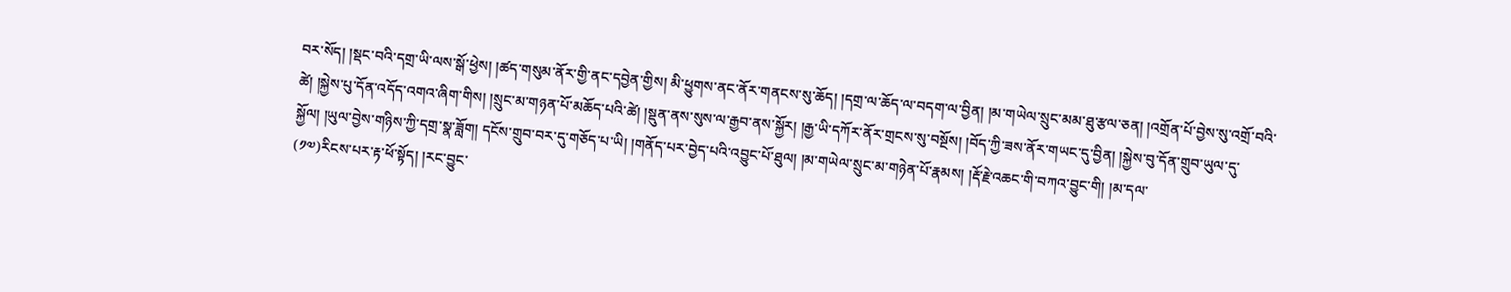བར་སོད། །སྡང་བའི་དགྲ་ཡི་ལས་སྒོ་ཕྱེས། །ཚད་གསུམ་ནོར་གྱི་ནང་དབྱེན་གྱིས། མི་ཕྱུགས་ནང་ནོར་གནངས་སུ་ཆོད། །དགྲ་ལ་ཆོད་ལ་བདག་ལ་བྱིན། །མ་གཡེལ་སྲུང་མམ་ཐུ་རྩལ་ཅན། །འགྲོན་པོ་བྱེས་སུ་འགྲོ་བའི་ཚེ། །སྐྱེས་པུ་དོན་འདོད་འགའ་ཞིག་གིས། །སྲུང་མ་གཉན་པོ་མཆོད་པའི་ཚེ། །སྡུན་ནས་སུས་ལ་རྒྱབ་ནས་སྐྱོར། །རྒྱ་ཡི་དཀོར་ནོར་གྲངས་སུ་བསྔོས། །བོད་ཀྱི་ཟས་ནོར་གཡང་དུ་བྱིན། །སྐྱེས་བུ་དོན་གྲུབ་ཡུལ་དུ་སྐྱོལ། །ཡུལ་བྱེས་གཉིས་ཀྱི་དགྲ་སྣ་ཟློག། དངོས་གྲུབ་བར་དུ་གཅོད་པ་ཡི། །གནོད་པར་བྱེད་པའི་འབྱུང་པོ་ཐུལ། །མ་གཡེལ་སྲུང་མ་གཉེན་པོ་རྣམས། །རྡོ་རྗེ་འཆང་གི་བཀའ་བྱུང་གི། །མ་དལ་
(༡༧)རིངས་པར་རྟ་ཕོ་སྟོད། །རང་བྱུང་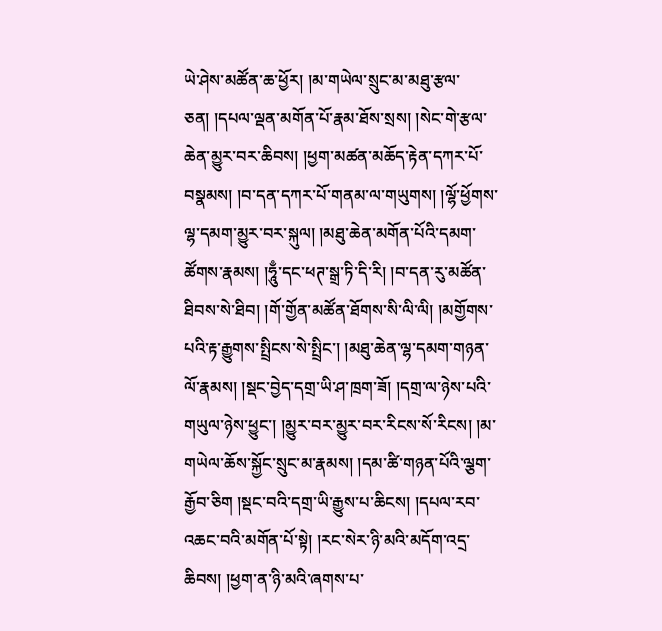ཡེ་ཤེས་མཚོན་ཆ་ཕྱོར། །མ་གཡེལ་སྲུང་མ་མཐུ་རྩལ་ཅན། །དཔལ་ལྡན་མགོན་པོ་རྣམ་ཐོས་སྲས། །སེང་གེ་རྩལ་ཆེན་མྱུར་བར་ཆིབས། །ཕྱག་མཚན་མཆོད་རྟེན་དཀར་པོ་བསྣམས། །བ་དན་དཀར་པོ་གནམ་ལ་གཡུགས། །ལྷོ་ཕྱོགས་ལྷ་དམག་མྱུར་བར་སྐུལ། །མཐུ་ཆེན་མགོན་པོའི་དམག་ཚོགས་རྣམས། །ཧཱུྃ་དང་ཕཊ་སྒྲ་ཏི་དི་རི། །བ་དན་རུ་མཚོན་ཐིབས་སེ་ཐིབ། །གོ་གྱོན་མཚོན་ཐོགས་སི་ལི་ལི། །མགྱོགས་པའི་རྟ་རྒྱུགས་སྤྲིངས་སེ་སྤྲིང་། །མཐུ་ཆེན་ལྷ་དམག་གཉན་ལོ་རྣམས། །སྡང་བྱེད་དགྲ་ཡི་ཤ་ཁྲག་ཟོ། །དགྲ་ལ་ཉེས་པའི་གཡུལ་ཉེས་ཕྱུང་། །མྱུར་བར་མྱུར་བར་རིངས་སོ་རིངས། །མ་གཡེལ་ཆོས་སྐྱོང་སྲུང་མ་རྣམས། །དམ་ཚི་གཉན་པོའི་ལྕག་རྒྱོབ་ཅིག །སྡང་བའི་དགྲ་ཡི་རྒྱུས་པ་ཆིངས། །དཔལ་རབ་འཆང་བའི་མགོན་པོ་སྟེ། །རང་སེར་ཉི་མའི་མདོག་འདྲ་ཆིབས། །ཕྱག་ན་ཉི་མའི་ཞགས་པ་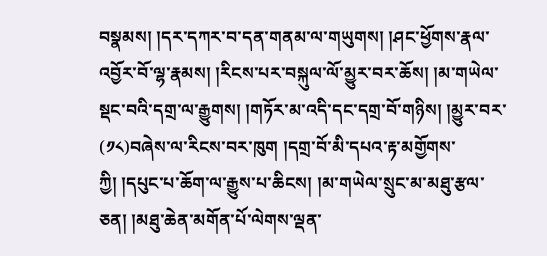བསྣམས། །དར་དཀར་བ་དན་གནམ་ལ་གཡུགས། །ཤང་ཕྱོགས་རྣལ་འབྱོར་བོ་ལྷ་རྣམས། །རིངས་པར་བསྐུལ་ལོ་མྱུར་བར་ཆོས། །མ་གཡེལ་སྡང་བའི་དགྲ་ལ་རྒྱུགས། །གཏོར་མ་འདི་དང་དགྲ་བོ་གཉིས། །མྱུར་བར་
(༡༨)བཞེས་ལ་རིངས་བར་ཁུག །དགྲ་བོ་མི་དཔའ་རྟ་མགྱོགས་ཀྱི། །དཔུང་པ་ཆོག་ལ་རྒྱུས་པ་ཆིངས། །མ་གཡེལ་སྲུང་མ་མཐུ་རྩལ་ཅན། །མཐུ་ཆེན་མགོན་པོ་ལེགས་ལྡན་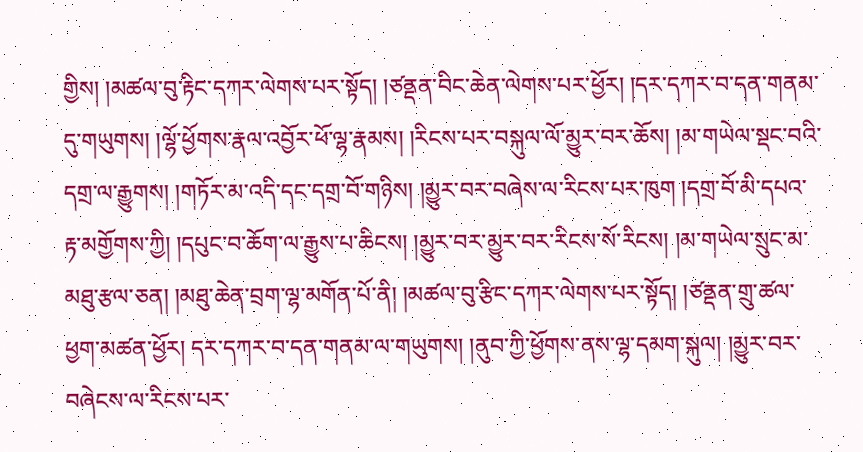གྱིས། །མཚལ་བུ་རྟིང་དཀར་ལེགས་པར་སྟོད། །ཙནྡན་བིང་ཆེན་ལེགས་པར་ཕྱོར། །དར་དཀར་བ་དན་གནམ་དུ་གཡུགས། །ལྷོ་ཕྱོགས་རྣལ་འབྱོར་ཕོ་ལྷ་རྣམས། །རིངས་པར་བསྐུལ་ལོ་མྱུར་བར་ཆོས། །མ་གཡེལ་སྡང་བའི་དགྲ་ལ་རྒྱུགས། །གཏོར་མ་འདི་དང་དགྲ་བོ་གཉིས། །མྱུར་བར་བཞེས་ལ་རིངས་པར་ཁུག །དགྲ་བོ་མི་དཔའ་རྟ་མགྱོགས་ཀྱི། །དཔུང་བ་ཆོག་ལ་རྒྱུས་པ་ཆིངས། །མྱུར་བར་མྱུར་བར་རིངས་སོ་རིངས། །མ་གཡེལ་སྲུང་མ་མཐུ་རྩལ་ཅན། །མཐུ་ཆེན་བྲག་ལྷ་མགོན་པོ་ནི། །མཚལ་བུ་རྩིང་དཀར་ལེགས་པར་སྟོད། །ཙནྡན་གྲུ་ཚལ་ཕྱག་མཚན་ཕྱོར། དར་དཀར་བ་དན་གནམ་ལ་གཡུགས། །ནུབ་ཀྱི་ཕྱོགས་ནས་ལྷ་དམག་སྐུལ། །མྱུར་བར་བཞེངས་ལ་རིངས་པར་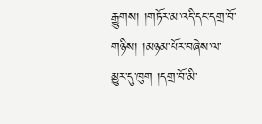རྒྱུགས། །གཏོར་མ་འདི་དང་དགྲ་བོ་གཉིས། །མཉམ་པོར་བཞེས་ལ་མྱུར་དུ་ཁུག །དགྲ་བོ་མི་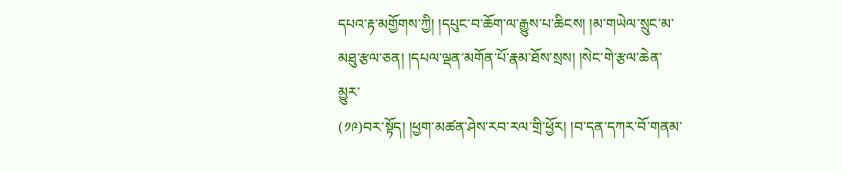དཔའ་རྟ་མགྱོགས་ཀྱི། །དཔུང་བ་ཆོག་ལ་རྒྱུས་པ་ཆིངས། །མ་གཡེལ་སྲུང་མ་མཐུ་རྩལ་ཅན། །དཔལ་ལྡན་མགོན་པོ་རྣམ་ཐོས་སྲས། །སེང་གེ་རྩལ་ཆེན་མྱུར་
(༡༩)བར་སྟོད། །ཕྱག་མཚན་ཤེས་རབ་རལ་གྲི་ཕྱོར། །བ་དན་དཀར་བོ་གནམ་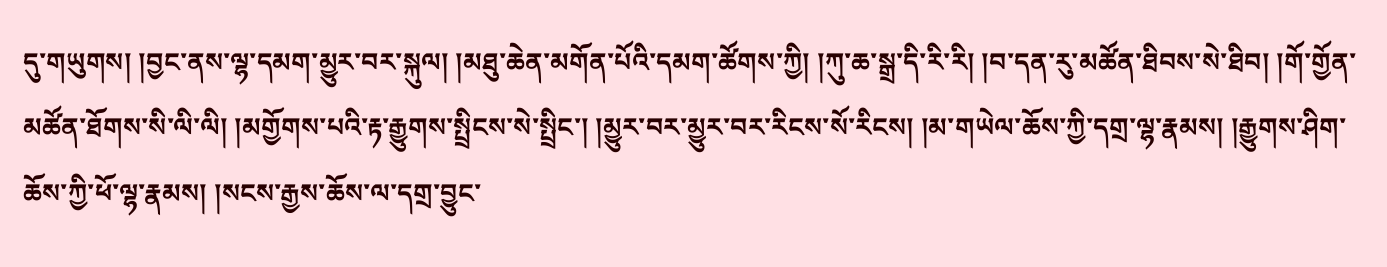དུ་གཡུགས། །བྱང་ནས་ལྷ་དམག་མྱུར་བར་སྐུལ། །མཐུ་ཆེན་མགོན་པོའི་དམག་ཚོགས་ཀྱི། །ཀུ་ཆ་སྒྲ་དི་རི་རི། །བ་དན་རུ་མཚོན་ཐིབས་སེ་ཐིབ། །གོ་གྱོན་མཚོན་ཐོགས་སི་ལི་ལི། །མགྱོགས་པའི་རྟ་རྒྱུགས་སྤྲིངས་སེ་སྤྲིང་། །མྱུར་བར་མྱུར་བར་རིངས་སོ་རིངས། །མ་གཡེལ་ཆོས་ཀྱི་དགྲ་ལྷ་རྣམས། །རྒྱུགས་ཤིག་ཆོས་ཀྱི་ཕོ་ལྷ་རྣམས། །སངས་རྒྱས་ཆོས་ལ་དགྲ་བྱུང་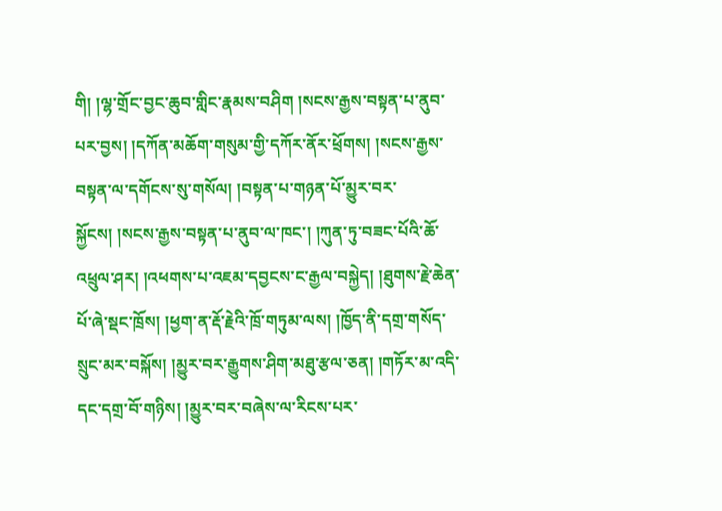གི། །ལྷ་གྲོང་བྱང་ཆུབ་གླིང་རྣམས་བཤིག །སངས་རྒྱས་བསྟན་པ་ནུབ་པར་བྱས། །དཀོན་མཆོག་གསུམ་གྱི་དཀོར་ནོར་ཕྲོགས། །སངས་རྒྱས་བསྟན་ལ་དགོངས་སུ་གསོལ། །བསྟན་པ་གཉན་པོ་མྱུར་བར་སྐྱོངས། །སངས་རྒྱས་བསྟན་པ་ནུབ་ལ་ཁང་། །ཀུན་ཏུ་བཟང་པོའི་ཆོ་འཕྲུལ་ཤར། །འཕགས་པ་འཇམ་དབྱངས་ང་རྒྱལ་བསྐྱེད། །ཐུགས་རྗེ་ཆེན་པོ་ཞེ་སྡང་ཁྲོས། །ཕྱག་ན་རྡོ་རྗེའི་ཁྲོ་གཏུམ་ལས། །ཁྱོད་ནི་དགྲ་གསོད་སྲུང་མར་བསྐོས། །མྱུར་བར་རྒྱུགས་ཤིག་མཐུ་རྩལ་ཅན། །གཏོར་མ་འདི་དང་དགྲ་བོ་གཉིས། །མྱུར་བར་བཞེས་ལ་རིངས་པར་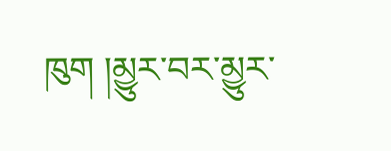ཁུག །མྱུར་བར་མྱུར་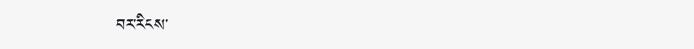བར་རིངས་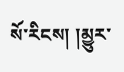སོ་རིངས། །མྱུར་